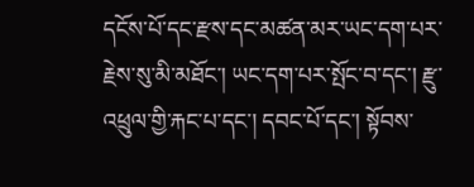དངོས་པོ་དང་རྫས་དང་མཚན་མར་ཡང་དག་པར་རྗེས་སུ་མི་མཐོང་། ཡང་དག་པར་སྤོང་བ་དང་། རྫུ་འཕྲུལ་གྱི་རྐང་པ་དང་། དབང་པོ་དང་། སྟོབས་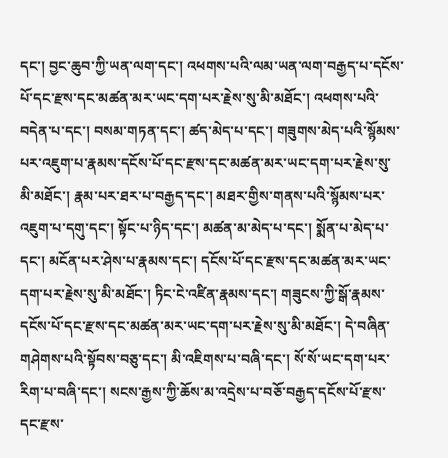དང་། བྱང་ཆུབ་ཀྱི་ཡན་ལག་དང་། འཕགས་པའི་ལམ་ཡན་ལག་བརྒྱད་པ་དངོས་པོ་དང་རྫས་དང་མཚན་མར་ཡང་དག་པར་རྗེས་སུ་མི་མཐོང་། འཕགས་པའི་བདེན་པ་དང་། བསམ་གཏན་དང་། ཚད་མེད་པ་དང་། གཟུགས་མེད་པའི་སྙོམས་པར་འཇུག་པ་རྣམས་དངོས་པོ་དང་རྫས་དང་མཚན་མར་ཡང་དག་པར་རྗེས་སུ་མི་མཐོང་། རྣམ་པར་ཐར་པ་བརྒྱད་དང་། མཐར་གྱིས་གནས་པའི་སྙོམས་པར་འཇུག་པ་དགུ་དང་། སྟོང་པ་ཉིད་དང་། མཚན་མ་མེད་པ་དང་། སྨོན་པ་མེད་པ་དང་། མངོན་པར་ཤེས་པ་རྣམས་དང་། དངོས་པོ་དང་རྫས་དང་མཚན་མར་ཡང་དག་པར་རྗེས་སུ་མི་མཐོང་། ཏིང་ངེ་འཛིན་རྣམས་དང་། གཟུངས་ཀྱི་སྒོ་རྣམས་དངོས་པོ་དང་རྫས་དང་མཚན་མར་ཡང་དག་པར་རྗེས་སུ་མི་མཐོང་། དེ་བཞིན་གཤེགས་པའི་སྟོབས་བཅུ་དང་། མི་འཇིགས་པ་བཞི་དང་། སོ་སོ་ཡང་དག་པར་རིག་པ་བཞི་དང་། སངས་རྒྱས་ཀྱི་ཆོས་མ་འདྲེས་པ་བཅོ་བརྒྱད་དངོས་པོ་རྫས་དང་རྫས་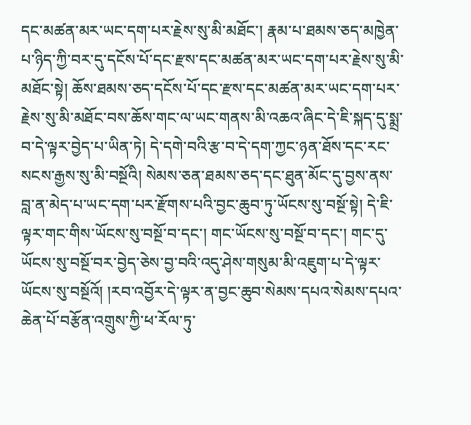དང་མཚན་མར་ཡང་དག་པར་རྗེས་སུ་མི་མཐོང་། རྣམ་པ་ཐམས་ཅད་མཁྱེན་པ་ཉིད་ཀྱི་བར་དུ་དངོས་པོ་དང་རྫས་དང་མཚན་མར་ཡང་དག་པར་རྗེས་སུ་མི་མཐོང་སྟེ། ཆོས་ཐམས་ཅད་དངོས་པོ་དང་རྫས་དང་མཚན་མར་ཡང་དག་པར་རྗེས་སུ་མི་མཐོང་བས་ཆོས་གང་ལ་ཡང་གནས་མི་འཆའ་ཞིང་དེ་ཇི་སྐད་དུ་སྨྲ་བ་དེ་ལྟར་བྱེད་པ་ཡིན་ཏེ། དེ་དགེ་བའི་རྩ་བ་དེ་དག་ཀྱང་ཉན་ཐོས་དང་རང་སངས་རྒྱས་སུ་མི་བསྔོའི། སེམས་ཅན་ཐམས་ཅད་དང་ཐུན་མོང་དུ་བྱས་ནས་བླ་ན་མེད་པ་ཡང་དག་པར་རྫོགས་པའི་བྱང་ཆུབ་ཏུ་ཡོངས་སུ་བསྔོ་སྟེ། དེ་ཇི་ལྟར་གང་གིས་ཡོངས་སུ་བསྔོ་བ་དང་། གང་ཡོངས་སུ་བསྔོ་བ་དང་། གང་དུ་ཡོངས་སུ་བསྔོ་བར་བྱེད་ཅེས་བྱ་བའི་འདུ་ཤེས་གསུམ་མི་འཇུག་པ་དེ་ལྟར་ཡོངས་སུ་བསྔོའོ། །རབ་འབྱོར་དེ་ལྟར་ན་བྱང་ཆུབ་སེམས་དཔའ་སེམས་དཔའ་ཆེན་པོ་བརྩོན་འགྲུས་ཀྱི་ཕ་རོལ་ཏུ་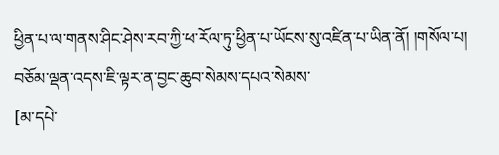ཕྱིན་པ་ལ་གནས་ཤིང་ཤེས་རབ་ཀྱི་ཕ་རོལ་ཏུ་ཕྱིན་པ་ཡོངས་སུ་འཛིན་པ་ཡིན་ནོ། །གསོལ་པ། བཅོམ་ལྡན་འདས་ཇི་ལྟར་ན་བྱང་ཆུབ་སེམས་དཔའ་སེམས་
[མ་དཔེ་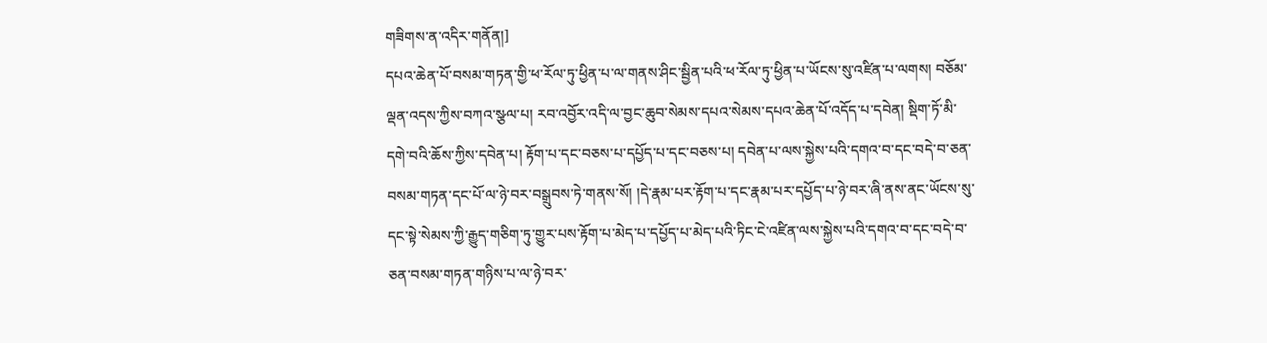གཟིགས་ན་འདིར་གནོན།]
དཔའ་ཆེན་པོ་བསམ་གཏན་གྱི་ཕ་རོལ་ཏུ་ཕྱིན་པ་ལ་གནས་ཤིང་སྦྱིན་པའི་ཕ་རོལ་ཏུ་ཕྱིན་པ་ཡོངས་སུ་འཛིན་པ་ལགས། བཅོམ་ལྡན་འདས་ཀྱིས་བཀའ་སྩལ་པ། རབ་འབྱོར་འདི་ལ་བྱང་ཆུབ་སེམས་དཔའ་སེམས་དཔའ་ཆེན་པོ་འདོད་པ་དབེན། སྡིག་ཏོ་མི་དགེ་བའི་ཆོས་ཀྱིས་དབེན་པ། རྟོག་པ་དང་བཅས་པ་དཔྱོད་པ་དང་བཅས་པ། དབེན་པ་ལས་སྐྱེས་པའི་དགའ་བ་དང་བདེ་བ་ཅན་བསམ་གཏན་དང་པོ་ལ་ཉེ་བར་བསྒྲུབས་ཏེ་གནས་སོ། །དེ་རྣམ་པར་རྟོག་པ་དང་རྣམ་པར་དཔྱོད་པ་ཉེ་བར་ཞི་ནས་ནང་ཡོངས་སུ་དང་སྟེ་སེམས་ཀྱི་རྒྱུད་གཅིག་ཏུ་གྱུར་པས་རྟོག་པ་མེད་པ་དཔྱོད་པ་མེད་པའི་ཏིང་ངེ་འཛིན་ལས་སྐྱེས་པའི་དགའ་བ་དང་བདེ་བ་ཅན་བསམ་གཏན་གཉིས་པ་ལ་ཉེ་བར་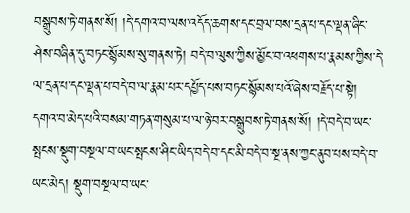བསྒྲུབས་ཏེ་གནས་སོ། །དེ་དགའ་བ་ལས་འདོད་ཆགས་དང་བྲལ་བས་དྲན་པ་དང་ལྡན་ཞིང་ཤེས་བཞིན་དུ་བཏང་སྙོམས་སུ་གནས་ཏེ། བདེ་བ་ལུས་ཀྱིས་མྱོང་བ་འཕགས་པ་རྣམས་ཀྱིས་དེ་ལ་དྲན་པ་དང་ལྡན་པ་བདེ་བ་ལ་རྣམ་པར་དཔྱོད་པས་བཏང་སྙོམས་པའོ་ཞེས་བརྗོད་པ་སྟེ། དགའ་བ་མེད་པའི་བསམ་གཏན་གསུམ་པ་ལ་ཉེ་བར་བསྒྲུབས་ཏེ་གནས་སོ། །དེ་བདེ་བ་ཡང་སྤངས་སྡུག་བསྔལ་བ་ཡང་སྤངས་ཤིང་ཡིད་བདེ་བ་དང་མི་བདེ་བ་སྔ་ནས་ཀྱང་ནུབ་པས་བདེ་བ་ཡང་མེད། སྡུག་བསྔལ་བ་ཡང་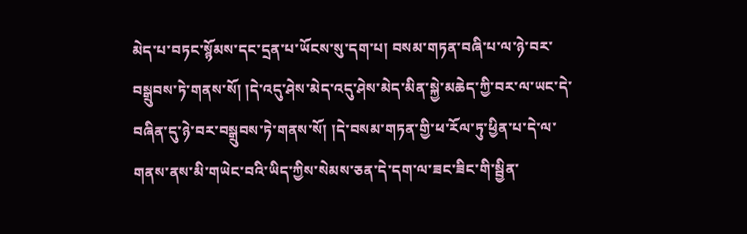མེད་པ་བཏང་སྙོམས་དང་དྲན་པ་ཡོངས་སུ་དག་པ། བསམ་གཏན་བཞི་པ་ལ་ཉེ་བར་བསྒྲུབས་ཏེ་གནས་སོ། །དེ་འདུ་ཤེས་མེད་འདུ་ཤེས་མེད་མིན་སྐྱེ་མཆེད་ཀྱི་བར་ལ་ཡང་དེ་བཞིན་དུ་ཉེ་བར་བསྒྲུབས་ཏེ་གནས་སོ། །དེ་བསམ་གཏན་གྱི་ཕ་རོལ་ཏུ་ཕྱིན་པ་དེ་ལ་གནས་ནས་མི་གཡེང་བའི་ཡིད་ཀྱིས་སེམས་ཅན་དེ་དག་ལ་ཟང་ཟིང་གི་སྦྱིན་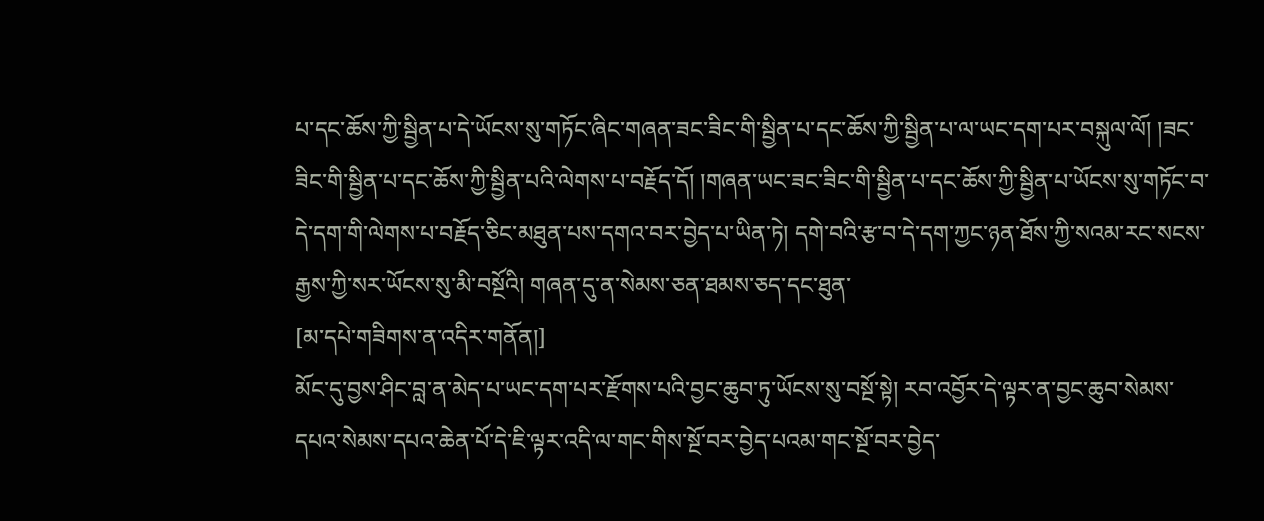པ་དང་ཆོས་ཀྱི་སྦྱིན་པ་དེ་ཡོངས་སུ་གཏོང་ཞིང་གཞན་ཟང་ཟིང་གི་སྦྱིན་པ་དང་ཆོས་ཀྱི་སྦྱིན་པ་ལ་ཡང་དག་པར་བསྐུལ་ལོ། །ཟང་ཟིང་གི་སྦྱིན་པ་དང་ཆོས་ཀྱི་སྦྱིན་པའི་ལེགས་པ་བརྗོད་དོ། །གཞན་ཡང་ཟང་ཟིང་གི་སྦྱིན་པ་དང་ཆོས་ཀྱི་སྦྱིན་པ་ཡོངས་སུ་གཏོང་བ་དེ་དག་གི་ལེགས་པ་བརྗོད་ཅིང་མཐུན་པས་དགའ་བར་བྱེད་པ་ཡིན་ཏེ། དགེ་བའི་རྩ་བ་དེ་དག་ཀྱང་ཉན་ཐོས་ཀྱི་སའམ་རང་སངས་རྒྱས་ཀྱི་སར་ཡོངས་སུ་མི་བསྔོའི། གཞན་དུ་ན་སེམས་ཅན་ཐམས་ཅད་དང་ཐུན་
[མ་དཔེ་གཟིགས་ན་འདིར་གནོན།]
མོང་དུ་བྱས་ཤིང་བླ་ན་མེད་པ་ཡང་དག་པར་རྫོགས་པའི་བྱང་ཆུབ་ཏུ་ཡོངས་སུ་བསྔོ་སྟེ། རབ་འབྱོར་དེ་ལྟར་ན་བྱང་ཆུབ་སེམས་དཔའ་སེམས་དཔའ་ཆེན་པོ་དེ་ཇི་ལྟར་འདི་ལ་གང་གིས་སྔོ་བར་བྱེད་པའམ་གང་སྔོ་བར་བྱེད་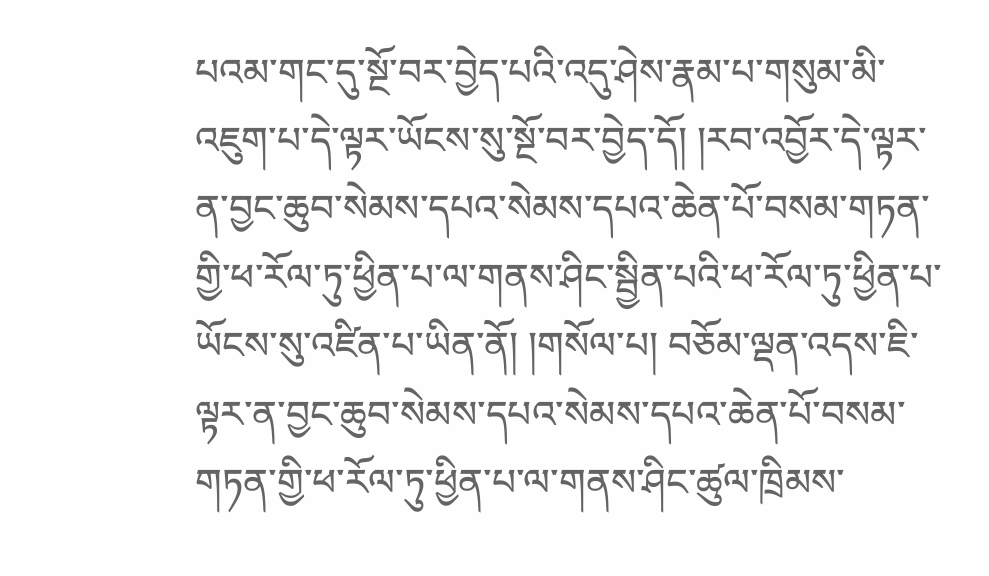པའམ་གང་དུ་སྔོ་བར་བྱེད་པའི་འདུ་ཤེས་རྣམ་པ་གསུམ་མི་འཇུག་པ་དེ་ལྟར་ཡོངས་སུ་སྔོ་བར་བྱེད་དོ། །རབ་འབྱོར་དེ་ལྟར་ན་བྱང་ཆུབ་སེམས་དཔའ་སེམས་དཔའ་ཆེན་པོ་བསམ་གཏན་གྱི་ཕ་རོལ་ཏུ་ཕྱིན་པ་ལ་གནས་ཤིང་སྦྱིན་པའི་ཕ་རོལ་ཏུ་ཕྱིན་པ་ཡོངས་སུ་འཛིན་པ་ཡིན་ནོ། །གསོལ་པ། བཅོམ་ལྡན་འདས་ཇི་ལྟར་ན་བྱང་ཆུབ་སེམས་དཔའ་སེམས་དཔའ་ཆེན་པོ་བསམ་གཏན་གྱི་ཕ་རོལ་ཏུ་ཕྱིན་པ་ལ་གནས་ཤིང་ཚུལ་ཁྲིམས་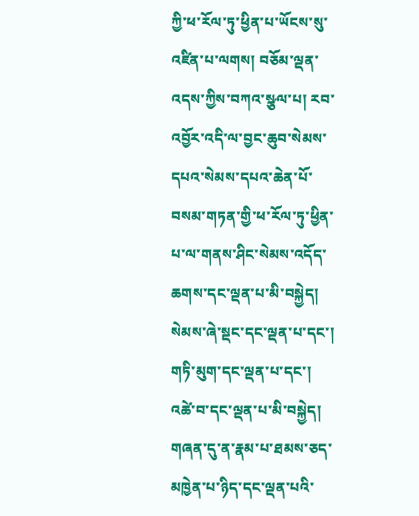ཀྱི་ཕ་རོལ་ཏུ་ཕྱིན་པ་ཡོངས་སུ་འཛིན་པ་ལགས། བཅོམ་ལྡན་འདས་ཀྱིས་བཀའ་སྩལ་པ། རབ་འབྱོར་འདི་ལ་བྱང་ཆུབ་སེམས་དཔའ་སེམས་དཔའ་ཆེན་པོ་བསམ་གཏན་གྱི་ཕ་རོལ་ཏུ་ཕྱིན་པ་ལ་གནས་ཤིང་སེམས་འདོད་ཆགས་དང་ལྡན་པ་མི་བསྐྱེད། སེམས་ཞེ་སྡང་དང་ལྡན་པ་དང་། གཏི་མུག་དང་ལྡན་པ་དང་། འཚེ་བ་དང་ལྡན་པ་མི་བསྐྱེད། གཞན་དུ་ན་རྣམ་པ་ཐམས་ཅད་མཁྱེན་པ་ཉིད་དང་ལྡན་པའི་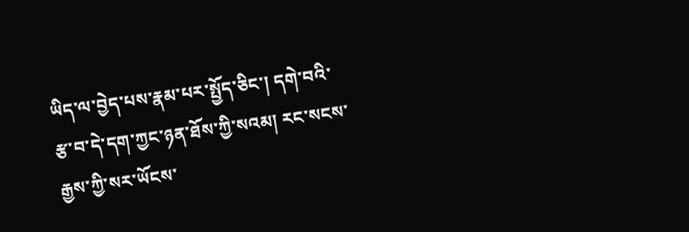ཡིད་ལ་བྱེད་པས་རྣམ་པར་སྤྱོད་ཅིང་། དགེ་བའི་རྩ་བ་དེ་དག་ཀྱང་ཉན་ཐོས་ཀྱི་སའམ། རང་སངས་རྒྱས་ཀྱི་སར་ཡོངས་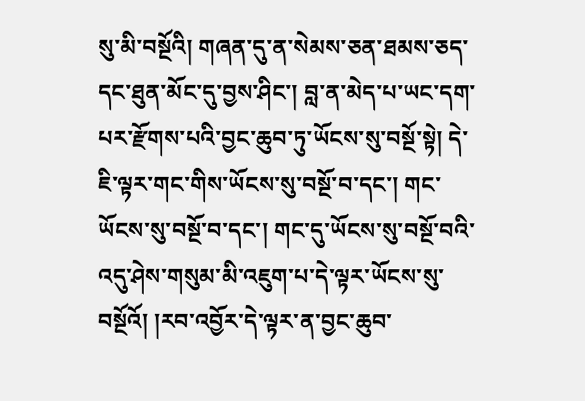སུ་མི་བསྔོའི། གཞན་དུ་ན་སེམས་ཅན་ཐམས་ཅད་དང་ཐུན་མོང་དུ་བྱས་ཤིང་། བླ་ན་མེད་པ་ཡང་དག་པར་རྫོགས་པའི་བྱང་ཆུབ་ཏུ་ཡོངས་སུ་བསྔོ་སྟེ། དེ་ཇི་ལྟར་གང་གིས་ཡོངས་སུ་བསྔོ་བ་དང་། གང་ཡོངས་སུ་བསྔོ་བ་དང་། གང་དུ་ཡོངས་སུ་བསྔོ་བའི་འདུ་ཤེས་གསུམ་མི་འཇུག་པ་དེ་ལྟར་ཡོངས་སུ་བསྔོའོ། །རབ་འབྱོར་དེ་ལྟར་ན་བྱང་ཆུབ་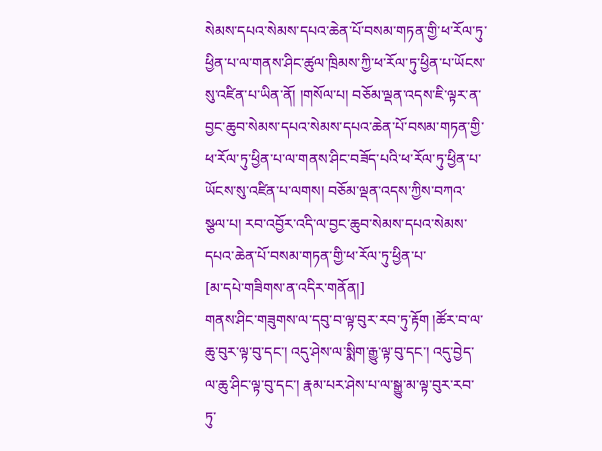སེམས་དཔའ་སེམས་དཔའ་ཆེན་པོ་བསམ་གཏན་གྱི་ཕ་རོལ་ཏུ་ཕྱིན་པ་ལ་གནས་ཤིང་ཚུལ་ཁྲིམས་ཀྱི་ཕ་རོལ་ཏུ་ཕྱིན་པ་ཡོངས་སུ་འཛིན་པ་ཡིན་ནོ། །གསོལ་པ། བཅོམ་ལྡན་འདས་ཇི་ལྟར་ན་བྱང་ཆུབ་སེམས་དཔའ་སེམས་དཔའ་ཆེན་པོ་བསམ་གཏན་གྱི་ཕ་རོལ་ཏུ་ཕྱིན་པ་ལ་གནས་ཤིང་བཟོད་པའི་ཕ་རོལ་ཏུ་ཕྱིན་པ་ཡོངས་སུ་འཛིན་པ་ལགས། བཅོམ་ལྡན་འདས་ཀྱིས་བཀའ་སྩལ་པ། རབ་འབྱོར་འདི་ལ་བྱང་ཆུབ་སེམས་དཔའ་སེམས་དཔའ་ཆེན་པོ་བསམ་གཏན་གྱི་ཕ་རོལ་ཏུ་ཕྱིན་པ་
[མ་དཔེ་གཟིགས་ན་འདིར་གནོན།]
གནས་ཤིང་གཟུགས་ལ་དབུ་བ་ལྟ་བུར་རབ་ཏུ་རྟོག །ཚོར་བ་ལ་ཆུ་བུར་ལྟ་བུ་དང་། འདུ་ཤེས་ལ་སྨིག་རྒྱུ་ལྟ་བུ་དང་། འདུ་བྱེད་ལ་ཆུ་ཤིང་ལྟ་བུ་དང་། རྣམ་པར་ཤེས་པ་ལ་སྒྱུ་མ་ལྟ་བུར་རབ་ཏུ་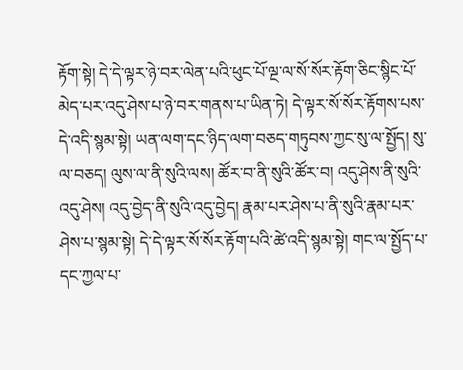རྟོག་སྟེ། དེ་དེ་ལྟར་ཉེ་བར་ལེན་པའི་ཕུང་པོ་ལྔ་ལ་སོ་སོར་རྟོག་ཅིང་སྙིང་པོ་མེད་པར་འདུ་ཤེས་པ་ཉེ་བར་གནས་པ་ཡིན་ཏེ། དེ་ལྟར་སོ་སོར་རྟོགས་པས་དེ་འདི་སྙམ་སྟེ། ཡན་ལག་དང་ཉིད་ལག་བཅད་གཏུབས་ཀྱང་སུ་ལ་སྤྱོད། སུ་ལ་བཅད། ལུས་ལ་ནི་སུའི་ལས། ཚོར་བ་ནི་སུའི་ཚོར་བ། འདུ་ཤེས་ནི་སུའི་འདུ་ཤེས། འདུ་བྱེད་ནི་སུའི་འདུ་བྱེད། རྣམ་པར་ཤེས་པ་ནི་སུའི་རྣམ་པར་ཤེས་པ་སྙམ་སྟེ། དེ་དེ་ལྟར་སོ་སོར་རྟོག་པའི་ཚེ་འདི་སྙམ་སྟེ། གང་ལ་སྤྱོད་པ་དང་ཀྱལ་པ་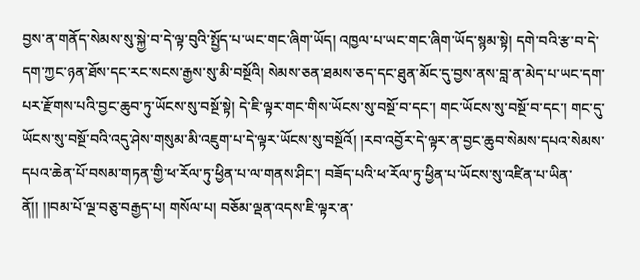བྱས་ན་གནོད་སེམས་སུ་སྐྱེ་བ་དེ་ལྟ་བུའི་སྤྱོད་པ་ཡང་གང་ཞིག་ཡོད། འཁྱལ་པ་ཡང་གང་ཞིག་ཡོད་སྙམ་སྟེ། དགེ་བའི་རྩ་བ་དེ་དག་ཀྱང་ཉན་ཐོས་དང་རང་སངས་རྒྱས་སུ་མི་བསྔོའི། སེམས་ཅན་ཐམས་ཅད་དང་ཐུན་མོང་དུ་བྱས་ནས་བླ་ན་མེད་པ་ཡང་དག་པར་རྫོགས་པའི་བྱང་ཆུབ་ཏུ་ཡོངས་སུ་བསྔོ་སྟེ། དེ་ཇི་ལྟར་གང་གིས་ཡོངས་སུ་བསྔོ་བ་དང་། གང་ཡོངས་སུ་བསྔོ་བ་དང་། གང་དུ་ཡོངས་སུ་བསྔོ་བའི་འདུ་ཤེས་གསུམ་མི་འཇུག་པ་དེ་ལྟར་ཡོངས་སུ་བསྔོའོ། །རབ་འབྱོར་དེ་ལྟར་ན་བྱང་ཆུབ་སེམས་དཔའ་སེམས་དཔའ་ཆེན་པོ་བསམ་གཏན་གྱི་ཕ་རོལ་ཏུ་ཕྱིན་པ་ལ་གནས་ཤིང་། བཟོད་པའི་ཕ་རོལ་ཏུ་ཕྱིན་པ་ཡོངས་སུ་འཛིན་པ་ཡིན་ནོ།། །།བམ་པོ་ལྔ་བཅུ་བརྒྱད་པ། གསོལ་པ། བཅོམ་ལྡན་འདས་ཇི་ལྟར་ན་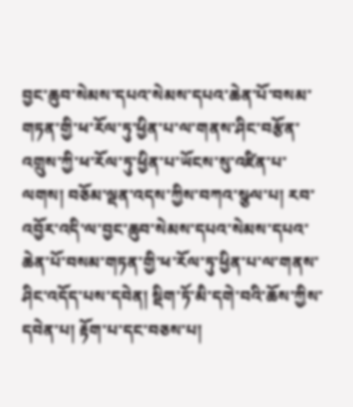བྱང་ཆུབ་སེམས་དཔའ་སེམས་དཔའ་ཆེན་པོ་བསམ་གཏན་གྱི་ཕ་རོལ་ཏུ་ཕྱིན་པ་ལ་གནས་ཤིང་བརྩོན་འགྲུས་ཀྱི་ཕ་རོལ་ཏུ་ཕྱིན་པ་ཡོངས་སུ་འཛིན་པ་ལགས། བཅོམ་ལྡན་འདས་ཀྱིས་བཀའ་སྩལ་པ། རབ་འབྱོར་འདི་ལ་བྱང་ཆུབ་སེམས་དཔའ་སེམས་དཔའ་ཆེན་པོ་བསམ་གཏན་གྱི་ཕ་རོལ་ཏུ་ཕྱིན་པ་ལ་གནས་ཤིང་འདོད་པས་དབེན། སྡིག་ཏོ་མི་དགེ་བའི་ཆོས་ཀྱིས་དབེན་པ། རྟོག་པ་དང་བཅས་པ།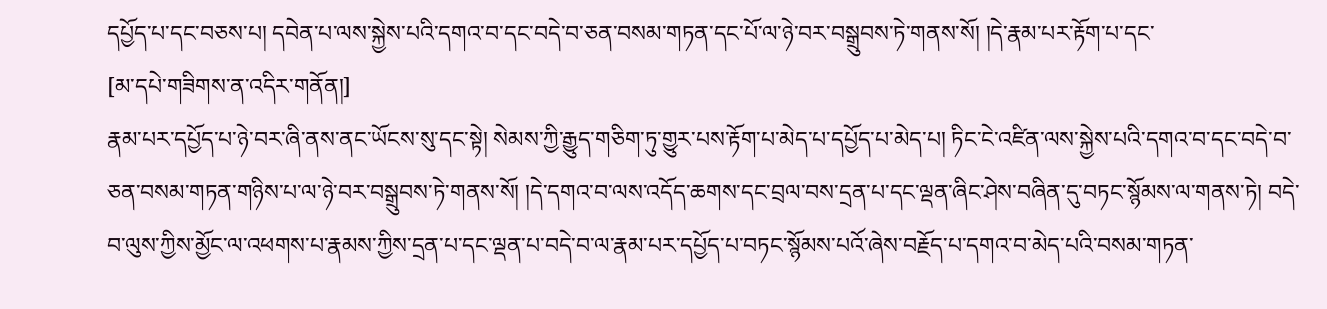དཔྱོད་པ་དང་བཅས་པ། དབེན་པ་ལས་སྐྱེས་པའི་དགའ་བ་དང་བདེ་བ་ཅན་བསམ་གཏན་དང་པོ་ལ་ཉེ་བར་བསྒྲུབས་ཏེ་གནས་སོ། །དེ་རྣམ་པར་རྟོག་པ་དང་
[མ་དཔེ་གཟིགས་ན་འདིར་གནོན།]
རྣམ་པར་དཔྱོད་པ་ཉེ་བར་ཞི་ནས་ནང་ཡོངས་སུ་དང་སྟེ། སེམས་ཀྱི་རྒྱུད་གཅིག་ཏུ་གྱུར་པས་རྟོག་པ་མེད་པ་དཔྱོད་པ་མེད་པ། ཏིང་ངེ་འཛིན་ལས་སྐྱེས་པའི་དགའ་བ་དང་བདེ་བ་ཅན་བསམ་གཏན་གཉིས་པ་ལ་ཉེ་བར་བསྒྲུབས་ཏེ་གནས་སོ། །དེ་དགའ་བ་ལས་འདོད་ཆགས་དང་བྲལ་བས་དྲན་པ་དང་ལྡན་ཞིང་ཤེས་བཞིན་དུ་བཏང་སྙོམས་ལ་གནས་ཏེ། བདེ་བ་ལུས་ཀྱིས་མྱོང་ལ་འཕགས་པ་རྣམས་ཀྱིས་དྲན་པ་དང་ལྡན་པ་བདེ་བ་ལ་རྣམ་པར་དཔྱོད་པ་བཏང་སྙོམས་པའོ་ཞེས་བརྗོད་པ་དགའ་བ་མེད་པའི་བསམ་གཏན་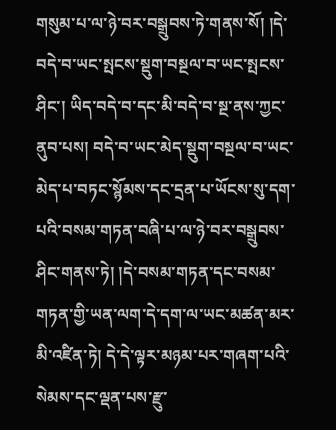གསུམ་པ་ལ་ཉེ་བར་བསྒྲུབས་ཏེ་གནས་སོ། །དེ་བདེ་བ་ཡང་སྤངས་སྡུག་བསྔལ་བ་ཡང་སྤངས་ཤིང་། ཡིད་བདེ་བ་དང་མི་བདེ་བ་སྔ་ནས་ཀྱང་ནུབ་པས། བདེ་བ་ཡང་མེད་སྡུག་བསྔལ་བ་ཡང་མེད་པ་བཏང་སྙོམས་དང་དྲན་པ་ཡོངས་སུ་དག་པའི་བསམ་གཏན་བཞི་པ་ལ་ཉེ་བར་བསྒྲུབས་ཤིང་གནས་ཏེ། །དེ་བསམ་གཏན་དང་བསམ་གཏན་གྱི་ཡན་ལག་དེ་དག་ལ་ཡང་མཚན་མར་མི་འཛིན་ཏེ། དེ་དེ་ལྟར་མཉམ་པར་གཞག་པའི་སེམས་དང་ལྡན་པས་རྫུ་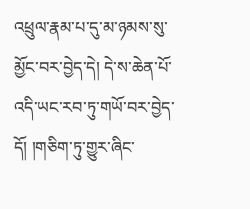འཕྲུལ་རྣམ་པ་དུ་མ་ཉམས་སུ་མྱོང་བར་བྱེད་དེ། དེ་ས་ཆེན་པོ་འདི་ཡང་རབ་ཏུ་གཡོ་བར་བྱེད་དོ། །གཅིག་ཏུ་གྱུར་ཞིང་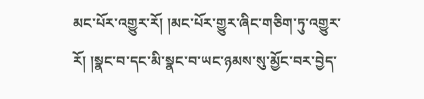མང་པོར་འགྱུར་རོ། །མང་པོར་གྱུར་ཞིང་གཅིག་ཏུ་འགྱུར་རོ། །སྣང་བ་དང་མི་སྣང་བ་ཡང་ཉམས་སུ་མྱོང་བར་བྱེད་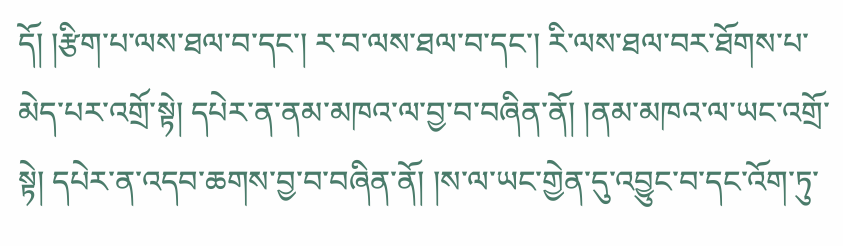དོ། །རྩིག་པ་ལས་ཐལ་བ་དང་། ར་བ་ལས་ཐལ་བ་དང་། རི་ལས་ཐལ་བར་ཐོགས་པ་མེད་པར་འགྲོ་སྟེ། དཔེར་ན་ནམ་མཁའ་ལ་བྱ་བ་བཞིན་ནོ། །ནམ་མཁའ་ལ་ཡང་འགྲོ་སྟེ། དཔེར་ན་འདབ་ཆགས་བྱ་བ་བཞིན་ནོ། །ས་ལ་ཡང་གྱེན་དུ་འབྱུང་བ་དང་འོག་ཏུ་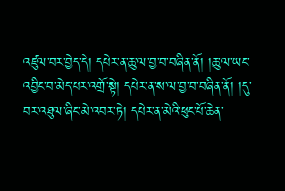འཛུལ་བར་བྱེད་དེ། དཔེར་ན་ཆུ་ལ་བྱ་བ་བཞིན་ནོ། །ཆུ་ལ་ཡང་འབྱིང་བ་མེད་པར་འགྲོ་སྟེ། དཔེར་ན་ས་ལ་བྱ་བ་བཞིན་ནོ། །དུ་བར་འཐུལ་ཞིང་མེ་འབར་ཏེ། དཔེར་ན་མེའི་ཕུང་པོ་ཆེན་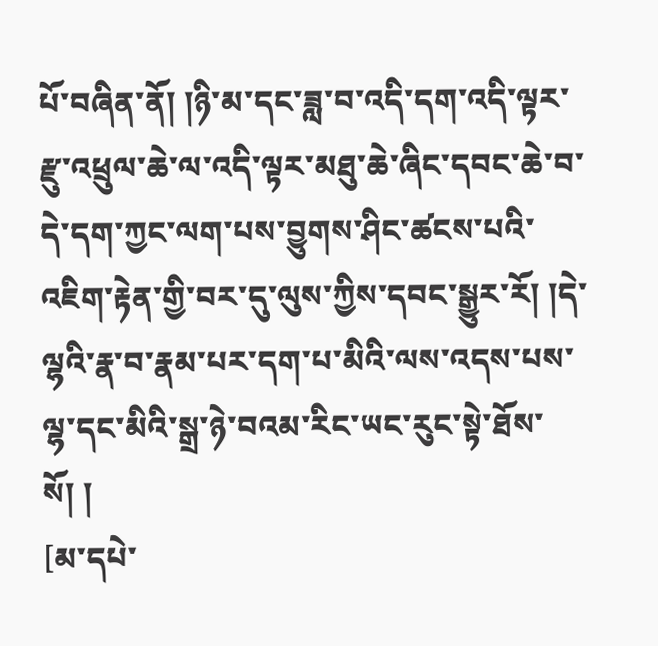པོ་བཞིན་ནོ། །ཉི་མ་དང་ཟླ་བ་འདི་དག་འདི་ལྟར་རྫུ་འཕྲུལ་ཆེ་ལ་འདི་ལྟར་མཐུ་ཆེ་ཞིང་དབང་ཆེ་བ་དེ་དག་ཀྱང་ལག་པས་བྱུགས་ཤིང་ཚངས་པའི་འཇིག་རྟེན་གྱི་བར་དུ་ལུས་ཀྱིས་དབང་སྒྱུར་རོ། །དེ་ལྷའི་རྣ་བ་རྣམ་པར་དག་པ་མིའི་ལས་འདས་པས་ལྷ་དང་མིའི་སྒྲ་ཉེ་བའམ་རིང་ཡང་རུང་སྟེ་ཐོས་སོ། །
[མ་དཔེ་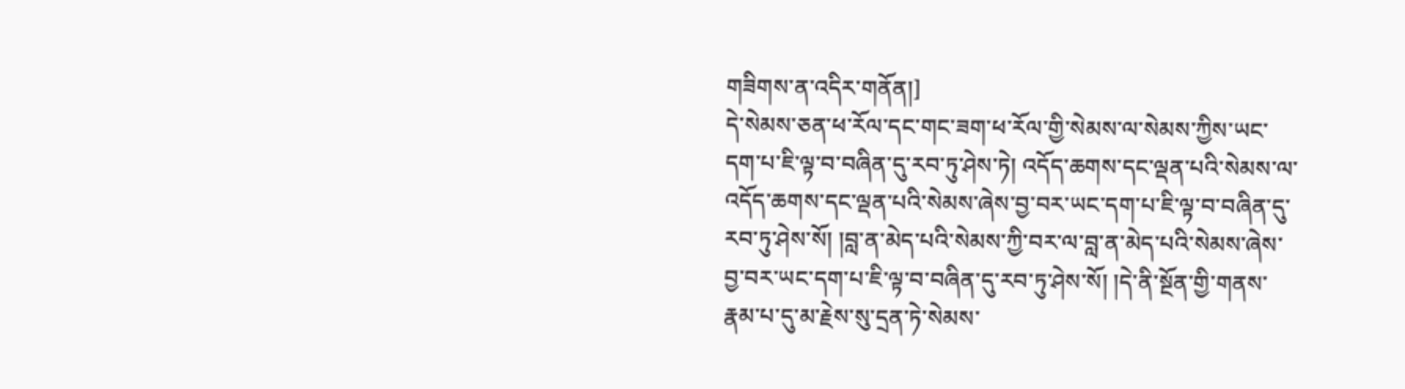གཟིགས་ན་འདིར་གནོན།]
དེ་སེམས་ཅན་ཕ་རོལ་དང་གང་ཟག་ཕ་རོལ་གྱི་སེམས་ལ་སེམས་ཀྱིས་ཡང་དག་པ་ཇི་ལྟ་བ་བཞིན་དུ་རབ་ཏུ་ཤེས་ཏེ། འདོད་ཆགས་དང་ལྡན་པའི་སེམས་ལ་འདོད་ཆགས་དང་ལྡན་པའི་སེམས་ཞེས་བྱ་བར་ཡང་དག་པ་ཇི་ལྟ་བ་བཞིན་དུ་རབ་ཏུ་ཤེས་སོ། །བླ་ན་མེད་པའི་སེམས་ཀྱི་བར་ལ་བླ་ན་མེད་པའི་སེམས་ཞེས་བྱ་བར་ཡང་དག་པ་ཇི་ལྟ་བ་བཞིན་དུ་རབ་ཏུ་ཤེས་སོ། །དེ་ནི་སྔོན་གྱི་གནས་རྣམ་པ་དུ་མ་རྗེས་སུ་དྲན་ཏེ་སེམས་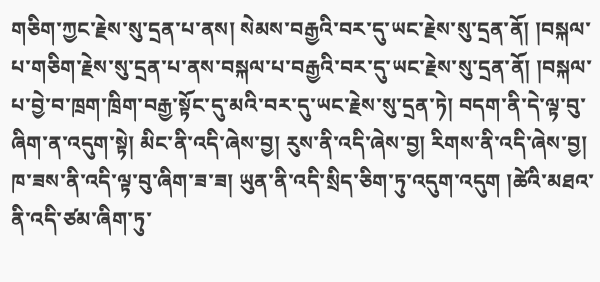གཅིག་ཀྱང་རྗེས་སུ་དྲན་པ་ནས། སེམས་བརྒྱའི་བར་དུ་ཡང་རྗེས་སུ་དྲན་ནོ། །བསྐལ་པ་གཅིག་རྗེས་སུ་དྲན་པ་ནས་བསྐལ་པ་བརྒྱའི་བར་དུ་ཡང་རྗེས་སུ་དྲན་ནོ། །བསྐལ་པ་བྱེ་བ་ཁྲག་ཁྲིག་བརྒྱ་སྟོང་དུ་མའི་བར་དུ་ཡང་རྗེས་སུ་དྲན་ཏེ། བདག་ནི་དེ་ལྟ་བུ་ཞིག་ན་འདུག་སྟེ། མིང་ནི་འདི་ཞེས་བྱ། རུས་ནི་འདི་ཞེས་བྱ། རིགས་ནི་འདི་ཞེས་བྱ། ཁ་ཟས་ནི་འདི་ལྟ་བུ་ཞིག་ཟ་ཟ། ཡུན་ནི་འདི་སྲིད་ཅིག་ཏུ་འདུག་འདུག །ཚེའི་མཐའ་ནི་འདི་ཙམ་ཞིག་ཏུ་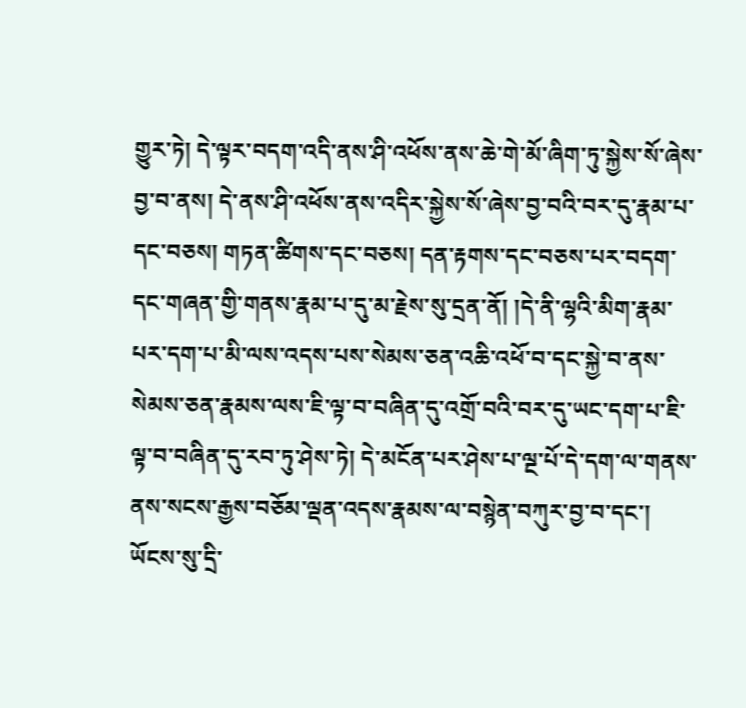གྱུར་ཏེ། དེ་ལྟར་བདག་འདི་ནས་ཤི་འཕོས་ནས་ཆེ་གེ་མོ་ཞིག་ཏུ་སྐྱེས་སོ་ཞེས་བྱ་བ་ནས། དེ་ནས་ཤི་འཕོས་ནས་འདིར་སྐྱེས་སོ་ཞེས་བྱ་བའི་བར་དུ་རྣམ་པ་དང་བཅས། གཏན་ཚིགས་དང་བཅས། དན་རྟགས་དང་བཅས་པར་བདག་དང་གཞན་གྱི་གནས་རྣམ་པ་དུ་མ་རྗེས་སུ་དྲན་ནོ། །དེ་ནི་ལྷའི་མིག་རྣམ་པར་དག་པ་མི་ལས་འདས་པས་སེམས་ཅན་འཆི་འཕོ་བ་དང་སྐྱེ་བ་ནས་སེམས་ཅན་རྣམས་ལས་ཇི་ལྟ་བ་བཞིན་དུ་འགྲོ་བའི་བར་དུ་ཡང་དག་པ་ཇི་ལྟ་བ་བཞིན་དུ་རབ་ཏུ་ཤེས་ཏེ། དེ་མངོན་པར་ཤེས་པ་ལྔ་པོ་དེ་དག་ལ་གནས་ནས་སངས་རྒྱས་བཅོམ་ལྡན་འདས་རྣམས་ལ་བསྙེན་བཀུར་བྱ་བ་དང་། ཡོངས་སུ་དྲི་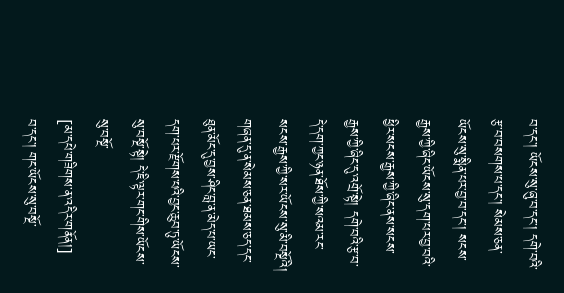བ་དང་། ཡོངས་སུ་ཞུ་བ་དང་། དགེ་བའི་རྩ་བ་བསགས་པ་དང་། སེམས་ཅན་ཡོངས་སུ་སྨིན་པར་བྱ་བ་དང་། སངས་རྒྱས་ཀྱི་ཞིང་ཡོངས་སུ་དག་པར་བྱ་བའི་ཕྱིར་སངས་རྒྱས་ཀྱི་ཞིང་ནས་སངས་རྒྱས་ཀྱི་ཞིང་དུ་འགྲོ་སྟེ། དགེ་བའི་རྩ་བ་དེ་དག་ཀྱང་ཉན་ཐོས་ཀྱི་སའམ་རང་སངས་རྒྱས་ཀྱི་སར་ཡོངས་སུ་མི་བསྔོའི། གཞན་དུ་ན་སེམས་ཅན་ཐམས་ཅད་དང་ཐུན་མོང་དུ་བྱས་ཤིང་བླ་ན་མེད་པ་ཡང་དག་པར་རྫོགས་པའི་བྱང་ཆུབ་ཏུ་ཡོངས་སུ་བསྔོ་སྟེ། དེ་ཇི་ལྟར་གང་གིས་ཡོངས་སུ་བསྔོ་
[མ་དཔེ་གཟིགས་ན་འདིར་གནོན།]
བ་དང་། གང་ཡོངས་སུ་བསྔོ་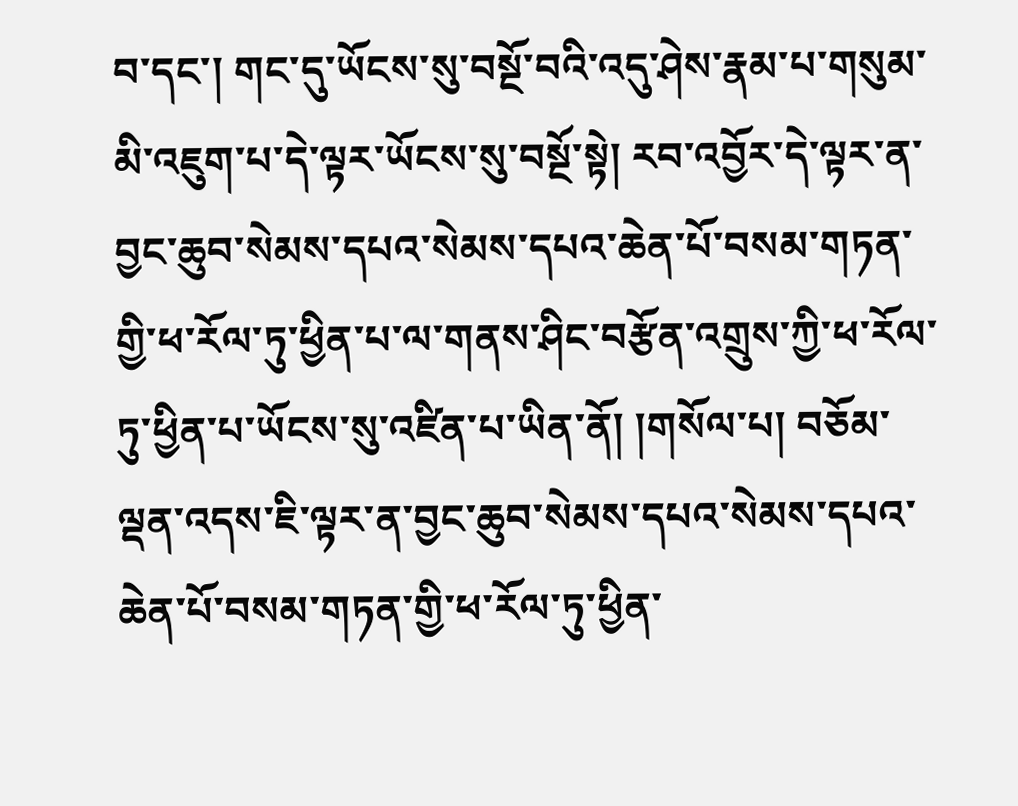བ་དང་། གང་དུ་ཡོངས་སུ་བསྔོ་བའི་འདུ་ཤེས་རྣམ་པ་གསུམ་མི་འཇུག་པ་དེ་ལྟར་ཡོངས་སུ་བསྔོ་སྟེ། རབ་འབྱོར་དེ་ལྟར་ན་བྱང་ཆུབ་སེམས་དཔའ་སེམས་དཔའ་ཆེན་པོ་བསམ་གཏན་གྱི་ཕ་རོལ་ཏུ་ཕྱིན་པ་ལ་གནས་ཤིང་བརྩོན་འགྲུས་ཀྱི་ཕ་རོལ་ཏུ་ཕྱིན་པ་ཡོངས་སུ་འཛིན་པ་ཡིན་ནོ། །གསོལ་པ། བཅོམ་ལྡན་འདས་ཇི་ལྟར་ན་བྱང་ཆུབ་སེམས་དཔའ་སེམས་དཔའ་ཆེན་པོ་བསམ་གཏན་གྱི་ཕ་རོལ་ཏུ་ཕྱིན་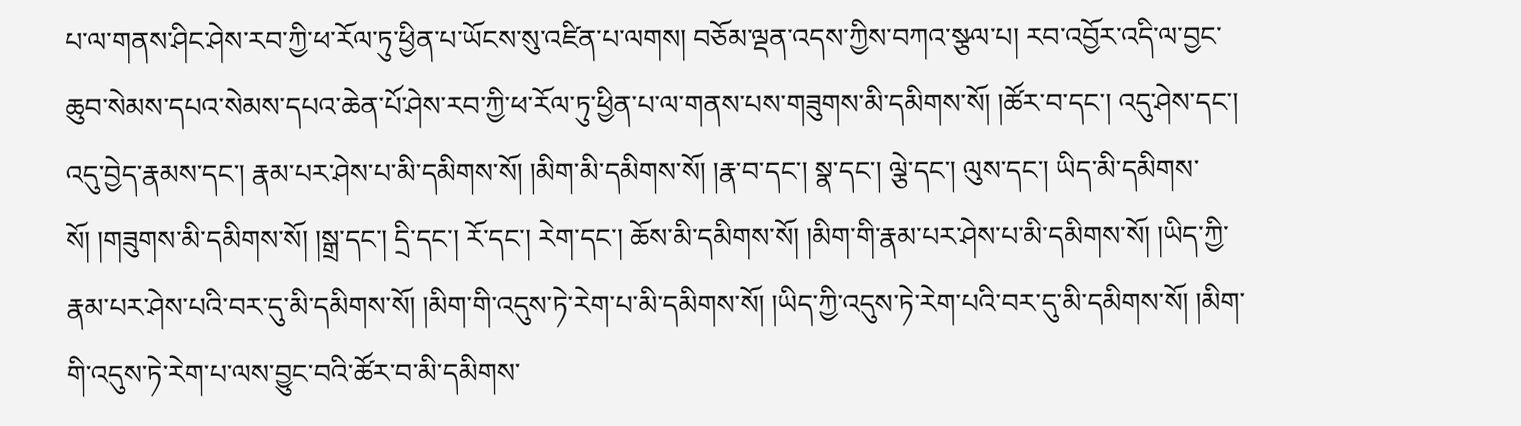པ་ལ་གནས་ཤིང་ཤེས་རབ་ཀྱི་ཕ་རོལ་ཏུ་ཕྱིན་པ་ཡོངས་སུ་འཛིན་པ་ལགས། བཅོམ་ལྡན་འདས་ཀྱིས་བཀའ་སྩལ་པ། རབ་འབྱོར་འདི་ལ་བྱང་ཆུབ་སེམས་དཔའ་སེམས་དཔའ་ཆེན་པོ་ཤེས་རབ་ཀྱི་ཕ་རོལ་ཏུ་ཕྱིན་པ་ལ་གནས་པས་གཟུགས་མི་དམིགས་སོ། །ཚོར་བ་དང་། འདུ་ཤེས་དང་། འདུ་བྱེད་རྣམས་དང་། རྣམ་པར་ཤེས་པ་མི་དམིགས་སོ། །མིག་མི་དམིགས་སོ། །རྣ་བ་དང་། སྣ་དང་། ལྕེ་དང་། ལུས་དང་། ཡིད་མི་དམིགས་སོ། །གཟུགས་མི་དམིགས་སོ། །སྒྲ་དང་། དྲི་དང་། རོ་དང་། རེག་དང་། ཆོས་མི་དམིགས་སོ། །མིག་གི་རྣམ་པར་ཤེས་པ་མི་དམིགས་སོ། །ཡིད་ཀྱི་རྣམ་པར་ཤེས་པའི་བར་དུ་མི་དམིགས་སོ། །མིག་གི་འདུས་ཏེ་རེག་པ་མི་དམིགས་སོ། །ཡིད་ཀྱི་འདུས་ཏེ་རེག་པའི་བར་དུ་མི་དམིགས་སོ། །མིག་གི་འདུས་ཏེ་རེག་པ་ལས་བྱུང་བའི་ཚོར་བ་མི་དམིགས་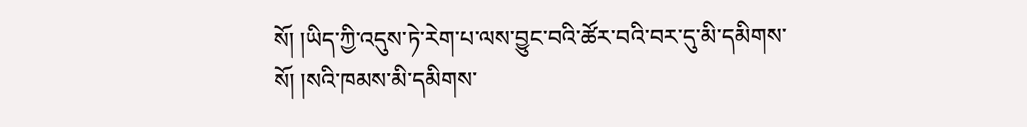སོ། །ཡིད་ཀྱི་འདུས་ཏེ་རེག་པ་ལས་བྱུང་བའི་ཚོར་བའི་བར་དུ་མི་དམིགས་སོ། །སའི་ཁམས་མི་དམིགས་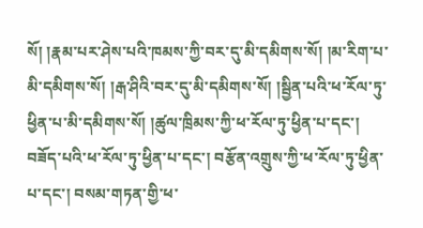སོ། །རྣམ་པར་ཤེས་པའི་ཁམས་ཀྱི་བར་དུ་མི་དམིགས་སོ། །མ་རིག་པ་མི་དམིགས་སོ། །རྒ་ཤིའི་བར་དུ་མི་དམིགས་སོ། །སྦྱིན་པའི་ཕ་རོལ་ཏུ་ཕྱིན་པ་མི་དམིགས་སོ། །ཚུལ་ཁྲིམས་ཀྱི་ཕ་རོལ་ཏུ་ཕྱིན་པ་དང་། བཟོད་པའི་ཕ་རོལ་ཏུ་ཕྱིན་པ་དང་། བརྩོན་འགྲུས་ཀྱི་ཕ་རོལ་ཏུ་ཕྱིན་པ་དང་། བསམ་གཏན་གྱི་ཕ་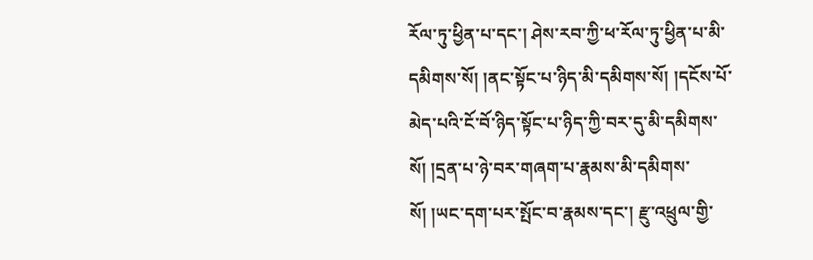རོལ་ཏུ་ཕྱིན་པ་དང་། ཤེས་རབ་ཀྱི་ཕ་རོལ་ཏུ་ཕྱིན་པ་མི་དམིགས་སོ། །ནང་སྟོང་པ་ཉིད་མི་དམིགས་སོ། །དངོས་པོ་མེད་པའི་ངོ་བོ་ཉིད་སྟོང་པ་ཉིད་ཀྱི་བར་དུ་མི་དམིགས་སོ། །དྲན་པ་ཉེ་བར་གཞག་པ་རྣམས་མི་དམིགས་སོ། །ཡང་དག་པར་སྤོང་བ་རྣམས་དང་། རྫུ་འཕྲུལ་གྱི་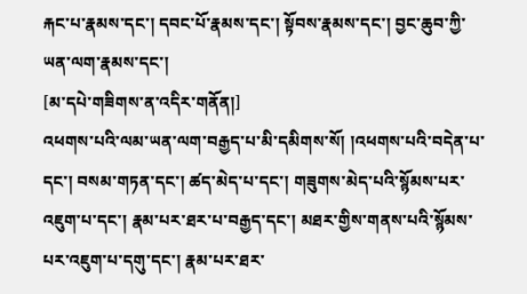རྐང་པ་རྣམས་དང་། དབང་པོ་རྣམས་དང་། སྟོབས་རྣམས་དང་། བྱང་ཆུབ་ཀྱི་ཡན་ལག་རྣམས་དང་།
[མ་དཔེ་གཟིགས་ན་འདིར་གནོན།]
འཕགས་པའི་ལམ་ཡན་ལག་བརྒྱད་པ་མི་དམིགས་སོ། །འཕགས་པའི་བདེན་པ་དང་། བསམ་གཏན་དང་། ཚད་མེད་པ་དང་། གཟུགས་མེད་པའི་སྙོམས་པར་འཇུག་པ་དང་། རྣམ་པར་ཐར་པ་བརྒྱད་དང་། མཐར་གྱིས་གནས་པའི་སྙོམས་པར་འཇུག་པ་དགུ་དང་། རྣམ་པར་ཐར་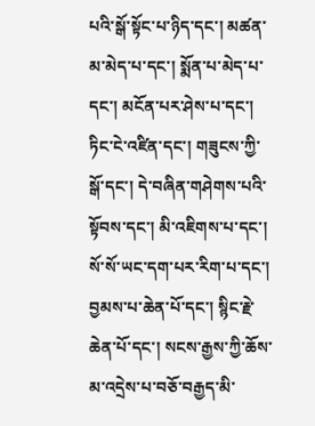པའི་སྒོ་སྟོང་པ་ཉིད་དང་། མཚན་མ་མེད་པ་དང་། སྨོན་པ་མེད་པ་དང་། མངོན་པར་ཤེས་པ་དང་། ཏིང་ངེ་འཛིན་དང་། གཟུངས་ཀྱི་སྒོ་དང་། དེ་བཞིན་གཤེགས་པའི་སྟོབས་དང་། མི་འཇིགས་པ་དང་། སོ་སོ་ཡང་དག་པར་རིག་པ་དང་། བྱམས་པ་ཆེན་པོ་དང་། སྙིང་རྗེ་ཆེན་པོ་དང་། སངས་རྒྱས་ཀྱི་ཆོས་མ་འདྲེས་པ་བཅོ་བརྒྱད་མི་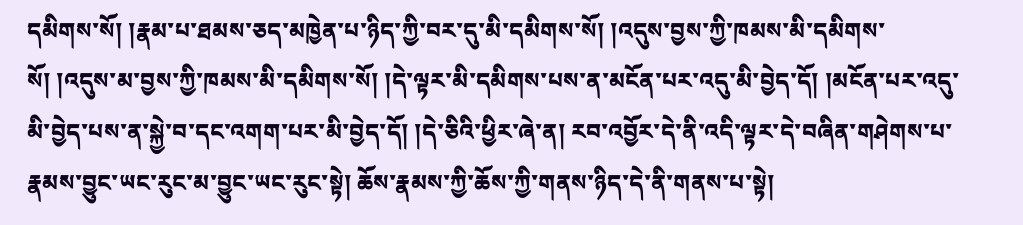དམིགས་སོ། །རྣམ་པ་ཐམས་ཅད་མཁྱེན་པ་ཉིད་ཀྱི་བར་དུ་མི་དམིགས་སོ། །འདུས་བྱས་ཀྱི་ཁམས་མི་དམིགས་སོ། །འདུས་མ་བྱས་ཀྱི་ཁམས་མི་དམིགས་སོ། །དེ་ལྟར་མི་དམིགས་པས་ན་མངོན་པར་འདུ་མི་བྱེད་དོ། །མངོན་པར་འདུ་མི་བྱེད་པས་ན་སྐྱེ་བ་དང་འགག་པར་མི་བྱེད་དོ། །དེ་ཅིའི་ཕྱིར་ཞེ་ན། རབ་འབྱོར་དེ་ནི་འདི་ལྟར་དེ་བཞིན་གཤེགས་པ་རྣམས་བྱུང་ཡང་རུང་མ་བྱུང་ཡང་རུང་སྟེ། ཆོས་རྣམས་ཀྱི་ཆོས་ཀྱི་གནས་ཉིད་དེ་ནི་གནས་པ་སྟེ།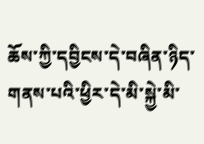ཆོས་ཀྱི་དབྱིངས་དེ་བཞིན་ཉིད་གནས་པའི་ཕྱིར་དེ་མི་སྐྱེ་མི་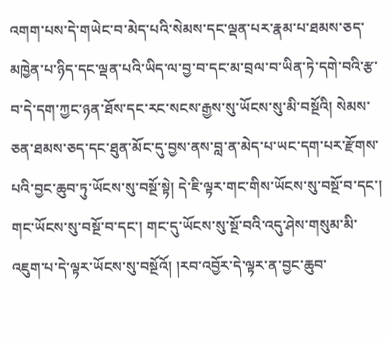འགག་པས་དེ་གཡེང་བ་མེད་པའི་སེམས་དང་ལྡན་པར་རྣམ་པ་ཐམས་ཅད་མཁྱེན་པ་ཉིད་དང་ལྡན་པའི་ཡིད་ལ་བྱ་བ་དང་མ་བྲལ་བ་ཡིན་ཏེ་དགེ་བའི་རྩ་བ་དེ་དག་ཀྱང་ཉན་ཐོས་དང་རང་སངས་རྒྱས་སུ་ཡོངས་སུ་མི་བསྔོའི། སེམས་ཅན་ཐམས་ཅད་དང་ཐུན་མོང་དུ་བྱས་ནས་བླ་ན་མེད་པ་ཡང་དག་པར་རྫོགས་པའི་བྱང་ཆུབ་ཏུ་ཡོངས་སུ་བསྔོ་སྟེ། དེ་ཇི་ལྟར་གང་གིས་ཡོངས་སུ་བསྔོ་བ་དང་། གང་ཡོངས་སུ་བསྔོ་བ་དང་། གང་དུ་ཡོངས་སུ་སྔོ་བའི་འདུ་ཤེས་གསུམ་མི་འཇུག་པ་དེ་ལྟར་ཡོངས་སུ་བསྔོའོ། །རབ་འབྱོར་དེ་ལྟར་ན་བྱང་ཆུབ་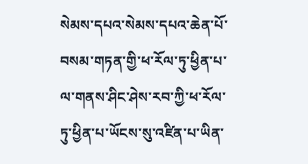སེམས་དཔའ་སེམས་དཔའ་ཆེན་པོ་བསམ་གཏན་གྱི་ཕ་རོལ་ཏུ་ཕྱིན་པ་ལ་གནས་ཤིང་ཤེས་རབ་ཀྱི་ཕ་རོལ་ཏུ་ཕྱིན་པ་ཡོངས་སུ་འཛིན་པ་ཡིན་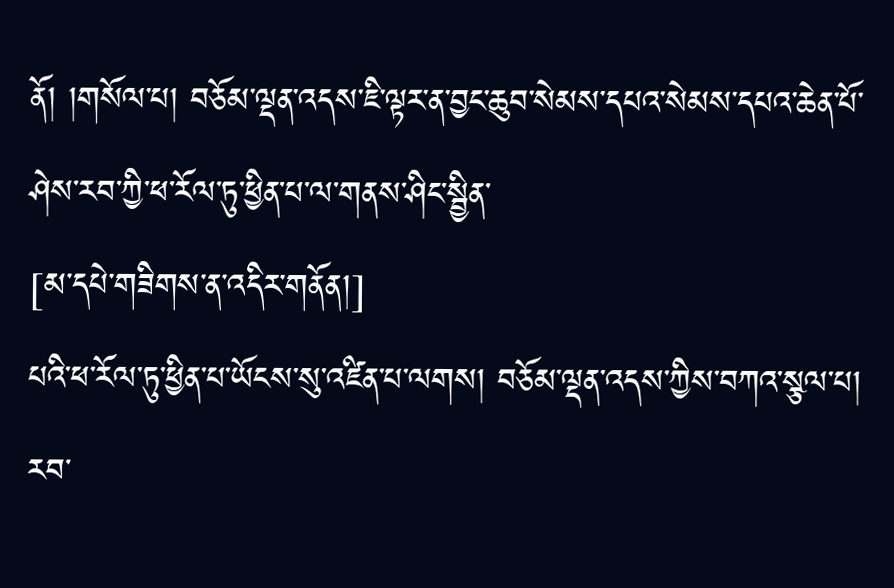ནོ། །གསོལ་པ། བཅོམ་ལྡན་འདས་ཇི་ལྟར་ན་བྱང་ཆུབ་སེམས་དཔའ་སེམས་དཔའ་ཆེན་པོ་ཤེས་རབ་ཀྱི་ཕ་རོལ་ཏུ་ཕྱིན་པ་ལ་གནས་ཤིང་སྦྱིན་
[མ་དཔེ་གཟིགས་ན་འདིར་གནོན།]
པའི་ཕ་རོལ་ཏུ་ཕྱིན་པ་ཡོངས་སུ་འཛིན་པ་ལགས། བཅོམ་ལྡན་འདས་ཀྱིས་བཀའ་སྩལ་པ། རབ་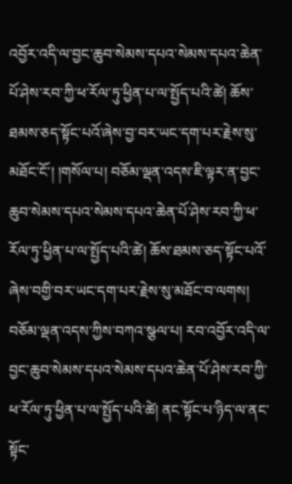འབྱོར་འདི་ལ་བྱང་ཆུབ་སེམས་དཔའ་སེམས་དཔའ་ཆེན་པོ་ཤེས་རབ་ཀྱི་ཕ་རོལ་ཏུ་ཕྱིན་པ་ལ་སྤྱོད་པའི་ཚེ། ཆོས་ཐམས་ཅད་སྟོང་པའོ་ཞེས་བྱ་བར་ཡང་དག་པར་རྗེས་སུ་མཐོང་ངོ་། །གསོལ་པ། བཅོམ་ལྡན་འདས་ཇི་ལྟར་ན་བྱང་ཆུབ་སེམས་དཔའ་སེམས་དཔའ་ཆེན་པོ་ཤེས་རབ་ཀྱི་ཕ་རོལ་ཏུ་ཕྱིན་པ་ལ་སྤྱོད་པའི་ཚེ། ཆོས་ཐམས་ཅད་སྟོང་པའོ་ཞེས་བགྱི་བར་ཡང་དག་པར་རྗེས་སུ་མཐོང་བ་ལགས། བཅོམ་ལྡན་འདས་ཀྱིས་བཀའ་སྩལ་པ། རབ་འབྱོར་འདི་ལ་བྱང་ཆུབ་སེམས་དཔའ་སེམས་དཔའ་ཆེན་པོ་ཤེས་རབ་ཀྱི་ཕ་རོལ་ཏུ་ཕྱིན་པ་ལ་སྤྱོད་པའི་ཚེ། ནང་སྟོང་པ་ཉིད་ལ་ནང་སྟོང་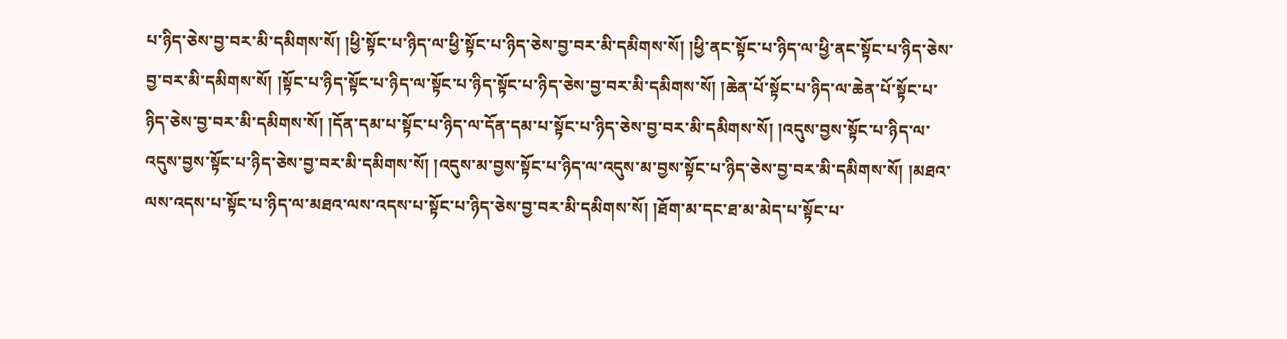པ་ཉིད་ཅེས་བྱ་བར་མི་དམིགས་སོ། །ཕྱི་སྟོང་པ་ཉིད་ལ་ཕྱི་སྟོང་པ་ཉིད་ཅེས་བྱ་བར་མི་དམིགས་སོ། །ཕྱི་ནང་སྟོང་པ་ཉིད་ལ་ཕྱི་ནང་སྟོང་པ་ཉིད་ཅེས་བྱ་བར་མི་དམིགས་སོ། །སྟོང་པ་ཉིད་སྟོང་པ་ཉིད་ལ་སྟོང་པ་ཉིད་སྟོང་པ་ཉིད་ཅེས་བྱ་བར་མི་དམིགས་སོ། །ཆེན་པོ་སྟོང་པ་ཉིད་ལ་ཆེན་པོ་སྟོང་པ་ཉིད་ཅེས་བྱ་བར་མི་དམིགས་སོ། །དོན་དམ་པ་སྟོང་པ་ཉིད་ལ་དོན་དམ་པ་སྟོང་པ་ཉིད་ཅེས་བྱ་བར་མི་དམིགས་སོ། །འདུས་བྱས་སྟོང་པ་ཉིད་ལ་འདུས་བྱས་སྟོང་པ་ཉིད་ཅེས་བྱ་བར་མི་དམིགས་སོ། །འདུས་མ་བྱས་སྟོང་པ་ཉིད་ལ་འདུས་མ་བྱས་སྟོང་པ་ཉིད་ཅེས་བྱ་བར་མི་དམིགས་སོ། །མཐའ་ལས་འདས་པ་སྟོང་པ་ཉིད་ལ་མཐའ་ལས་འདས་པ་སྟོང་པ་ཉིད་ཅེས་བྱ་བར་མི་དམིགས་སོ། །ཐོག་མ་དང་ཐ་མ་མེད་པ་སྟོང་པ་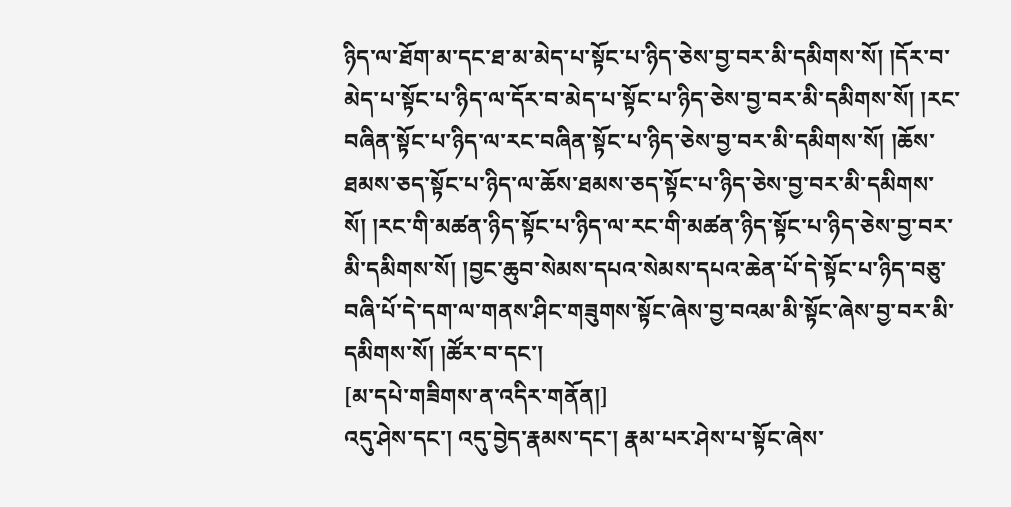ཉིད་ལ་ཐོག་མ་དང་ཐ་མ་མེད་པ་སྟོང་པ་ཉིད་ཅེས་བྱ་བར་མི་དམིགས་སོ། །དོར་བ་མེད་པ་སྟོང་པ་ཉིད་ལ་དོར་བ་མེད་པ་སྟོང་པ་ཉིད་ཅེས་བྱ་བར་མི་དམིགས་སོ། །རང་བཞིན་སྟོང་པ་ཉིད་ལ་རང་བཞིན་སྟོང་པ་ཉིད་ཅེས་བྱ་བར་མི་དམིགས་སོ། །ཆོས་ཐམས་ཅད་སྟོང་པ་ཉིད་ལ་ཆོས་ཐམས་ཅད་སྟོང་པ་ཉིད་ཅེས་བྱ་བར་མི་དམིགས་སོ། །རང་གི་མཚན་ཉིད་སྟོང་པ་ཉིད་ལ་རང་གི་མཚན་ཉིད་སྟོང་པ་ཉིད་ཅེས་བྱ་བར་མི་དམིགས་སོ། །བྱང་ཆུབ་སེམས་དཔའ་སེམས་དཔའ་ཆེན་པོ་དེ་སྟོང་པ་ཉིད་བཅུ་བཞི་པོ་དེ་དག་ལ་གནས་ཤིང་གཟུགས་སྟོང་ཞེས་བྱ་བའམ་མི་སྟོང་ཞེས་བྱ་བར་མི་དམིགས་སོ། །ཚོར་བ་དང་།
[མ་དཔེ་གཟིགས་ན་འདིར་གནོན།]
འདུ་ཤེས་དང་། འདུ་བྱེད་རྣམས་དང་། རྣམ་པར་ཤེས་པ་སྟོང་ཞེས་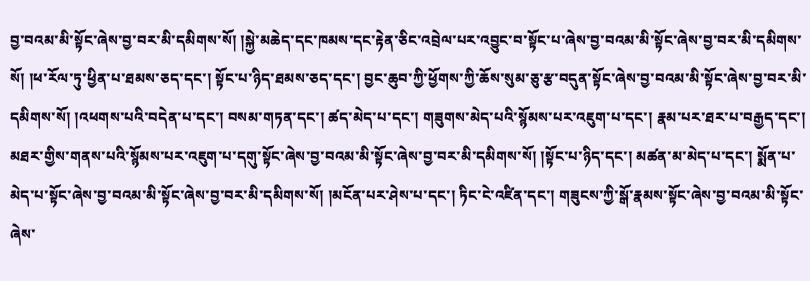བྱ་བའམ་མི་སྟོང་ཞེས་བྱ་བར་མི་དམིགས་སོ། །སྐྱེ་མཆེད་དང་ཁམས་དང་རྟེན་ཅིང་འབྲེལ་པར་འབྱུང་བ་སྟོང་པ་ཞེས་བྱ་བའམ་མི་སྟོང་ཞེས་བྱ་བར་མི་དམིགས་སོ། །ཕ་རོལ་ཏུ་ཕྱིན་པ་ཐམས་ཅད་དང་། སྟོང་པ་ཉིད་ཐམས་ཅད་དང་། བྱང་ཆུབ་ཀྱི་ཕྱོགས་ཀྱི་ཆོས་སུམ་ཅུ་རྩ་བདུན་སྟོང་ཞེས་བྱ་བའམ་མི་སྟོང་ཞེས་བྱ་བར་མི་དམིགས་སོ། །འཕགས་པའི་བདེན་པ་དང་། བསམ་གཏན་དང་། ཚད་མེད་པ་དང་། གཟུགས་མེད་པའི་སྙོམས་པར་འཇུག་པ་དང་། རྣམ་པར་ཐར་པ་བརྒྱད་དང་། མཐར་གྱིས་གནས་པའི་སྙོམས་པར་འཇུག་པ་དགུ་སྟོང་ཞེས་བྱ་བའམ་མི་སྟོང་ཞེས་བྱ་བར་མི་དམིགས་སོ། །སྟོང་པ་ཉིད་དང་། མཚན་མ་མེད་པ་དང་། སྨོན་པ་མེད་པ་སྟོང་ཞེས་བྱ་བའམ་མི་སྟོང་ཞེས་བྱ་བར་མི་དམིགས་སོ། །མངོན་པར་ཤེས་པ་དང་། ཏིང་ངེ་འཛིན་དང་། གཟུངས་ཀྱི་སྒོ་རྣམས་སྟོང་ཞེས་བྱ་བའམ་མི་སྟོང་ཞེས་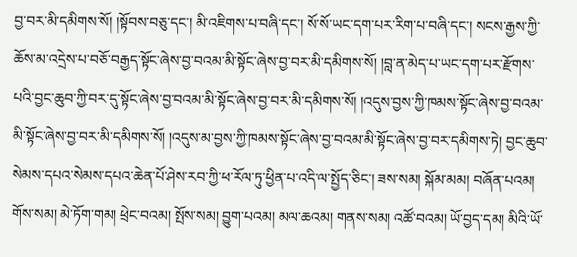བྱ་བར་མི་དམིགས་སོ། །སྟོབས་བཅུ་དང་། མི་འཇིགས་པ་བཞི་དང་། སོ་སོ་ཡང་དག་པར་རིག་པ་བཞི་དང་། སངས་རྒྱས་ཀྱི་ཆོས་མ་འདྲེས་པ་བཅོ་བརྒྱད་སྟོང་ཞེས་བྱ་བའམ་མི་སྟོང་ཞེས་བྱ་བར་མི་དམིགས་སོ། །བླ་ན་མེད་པ་ཡང་དག་པར་རྫོགས་པའི་བྱང་ཆུབ་ཀྱི་བར་དུ་སྟོང་ཞེས་བྱ་བའམ་མི་སྟོང་ཞེས་བྱ་བར་མི་དམིགས་སོ། །འདུས་བྱས་ཀྱི་ཁམས་སྟོང་ཞེས་བྱ་བའམ་མི་སྟོང་ཞེས་བྱ་བར་མི་དམིགས་སོ། །འདུས་མ་བྱས་ཀྱི་ཁམས་སྟོང་ཞེས་བྱ་བའམ་མི་སྟོང་ཞེས་བྱ་བར་དམིགས་ཏེ། བྱང་ཆུབ་སེམས་དཔའ་སེམས་དཔའ་ཆེན་པོ་ཤེས་རབ་ཀྱི་ཕ་རོལ་ཏུ་ཕྱིན་པ་འདི་ལ་སྤྱོད་ཅིང་། ཟས་སམ། སྐོམ་མམ། བཞོན་པའམ། གོས་སམ། མེ་ཏོག་གམ། ཕྲེང་བའམ། སྤོས་སམ། བྱུག་པའམ། མལ་ཆའམ། གནས་སམ། འཚོ་བའམ། ཡོ་བྱད་དམ། མིའི་ཡོ་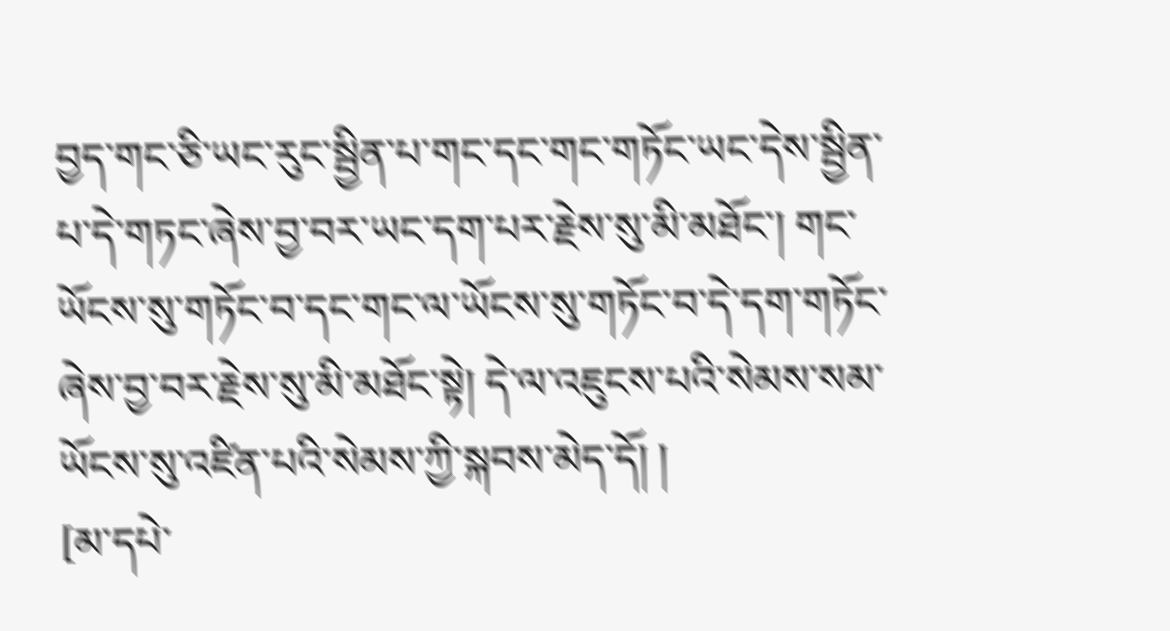བྱད་གང་ཅི་ཡང་རུང་སྦྱིན་པ་གང་དང་གང་གཏོང་ཡང་དེས་སྦྱིན་པ་དེ་གཏང་ཞེས་བྱ་བར་ཡང་དག་པར་རྗེས་སུ་མི་མཐོང་། གང་ཡོངས་སུ་གཏོང་བ་དང་གང་ལ་ཡོངས་སུ་གཏོང་བ་དེ་དག་གཏོང་ཞེས་བྱ་བར་རྗེས་སུ་མི་མཐོང་སྟེ། དེ་ལ་འཇུངས་པའི་སེམས་སམ་ཡོངས་སུ་འཛིན་པའི་སེམས་ཀྱི་སྐབས་མེད་དོ། །
[མ་དཔེ་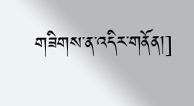གཟིགས་ན་འདིར་གནོན།]